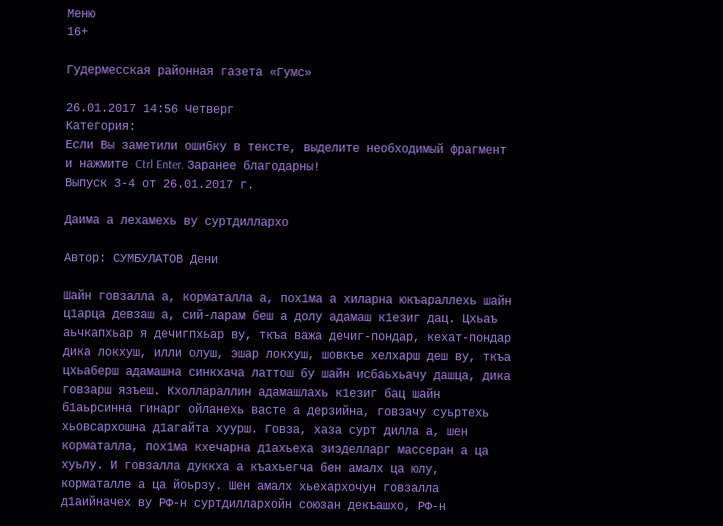Меню
16+

Гудермесская районная газета «Гумс»

26.01.2017 14:56 Четверг
Категория:
Если Вы заметили ошибку в тексте, выделите необходимый фрагмент и нажмите Ctrl Enter. Заранее благодарны!
Выпуск 3-4 от 26.01.2017 г.

Даима а лехамехь ву суртдиллархо

Автор: СУМБУЛАТОВ Дени

Шайн говзалла а, корматалла а, пох1ма а хиларна юкъараллехь шайн ц1арца девзаш а, сий-ларам беш а долу адамаш к1езиг дац. Цхьаъ аьчкапхьар я дечигпхьар ву, ткъа важа дечиг-пондар, кехат-пондар дика локхуш, илли олуш, эшар локхуш, шовкъе хелхарш деш ву, ткъа цхьаберш адамашна синкхача латтош бу шайн исбаьхьачу дашца, дика говзарш язъеш. Кхоллараллин адамашлахь к1езиг бац шайн б1аьрсинна гинарг ойланехь васте а дерзийна, говзачу суьртехь хьовсархошна д1агайта хуурш. Говза, хаза сурт дилла а, шен корматалла, пох1ма кхечарна д1ахьеха зиэделларг массеран а ца хуьлу. И говзалла дуккха а къахьегча бен амалх ца юлу, корматалле а ца йоьрзу. Шен амалх хьехархочун говзалла д1аийначех ву РФ-н суртдиллархойн союзан декъашхо, РФ-н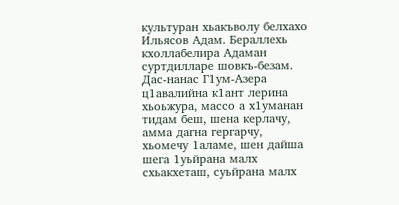культуран хьакъволу белхахо Ильясов Адам. Бераллехь кхоллабелира Адаман суртдилларе шовкъ-безам. Дас-нанас Г1ум-Азера ц1авалийна к1ант лерина хьоьжура, массо а х1уманан тидам беш, шена керлачу, амма дагна гергарчу, хьомечу 1аламе, шен дайша шега 1уьйрана малх схьакхеташ, суьйрана малх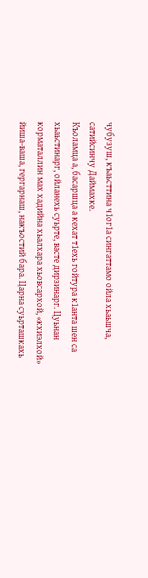чубузуш, къаьсттина ч1ог1а сингаттамо ойла хьаьшча, сатийсинчу Даймахке.
Къоламца а, басаршца а кехат т1ехь гойтура к1анта шен са хьаьстинарг, ойланехь суьрте, васте дирзинарг. Цуьнан корматаллин мах хадийна хьалхара хьовсархой, «кхиэлхой» йиша-ваша, гергарнаш, накъостий бара. Царна суьрташкахь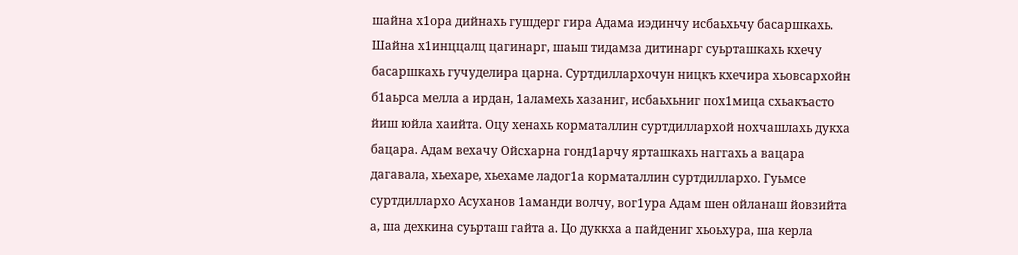шайна х1ора дийнахь гушдерг гира Адама иэдинчу исбаьхьчу басаршкахь. Шайна х1инццалц цагинарг, шаьш тидамза дитинарг суьрташкахь кхечу басаршкахь гучуделира царна. Суртдиллархочун ницкъ кхечира хьовсархойн б1аьрса мелла а ирдан, 1аламехь хазаниг, исбаьхьниг пох1мица схьакъасто йиш юйла хаийта. Оцу хенахь корматаллин суртдиллархой нохчашлахь дукха бацара. Адам вехачу Ойсхарна гонд1арчу ярташкахь наггахь а вацара дагавала, хьехаре, хьехаме ладог1а корматаллин суртдиллархо. Гуьмсе суртдиллархо Асуханов 1аманди волчу, вог1ура Адам шен ойланаш йовзийта а, ша дехкина суьрташ гайта а. Цо дуккха а пайдениг хьоьхура, ша керла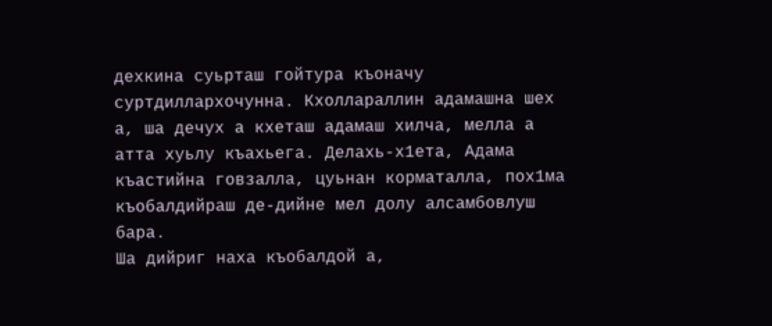дехкина суьрташ гойтура къоначу суртдиллархочунна. Кхоллараллин адамашна шех а, ша дечух а кхеташ адамаш хилча, мелла а атта хуьлу къахьега. Делахь-х1ета, Адама къастийна говзалла, цуьнан корматалла, пох1ма къобалдийраш де-дийне мел долу алсамбовлуш бара.
Ша дийриг наха къобалдой а,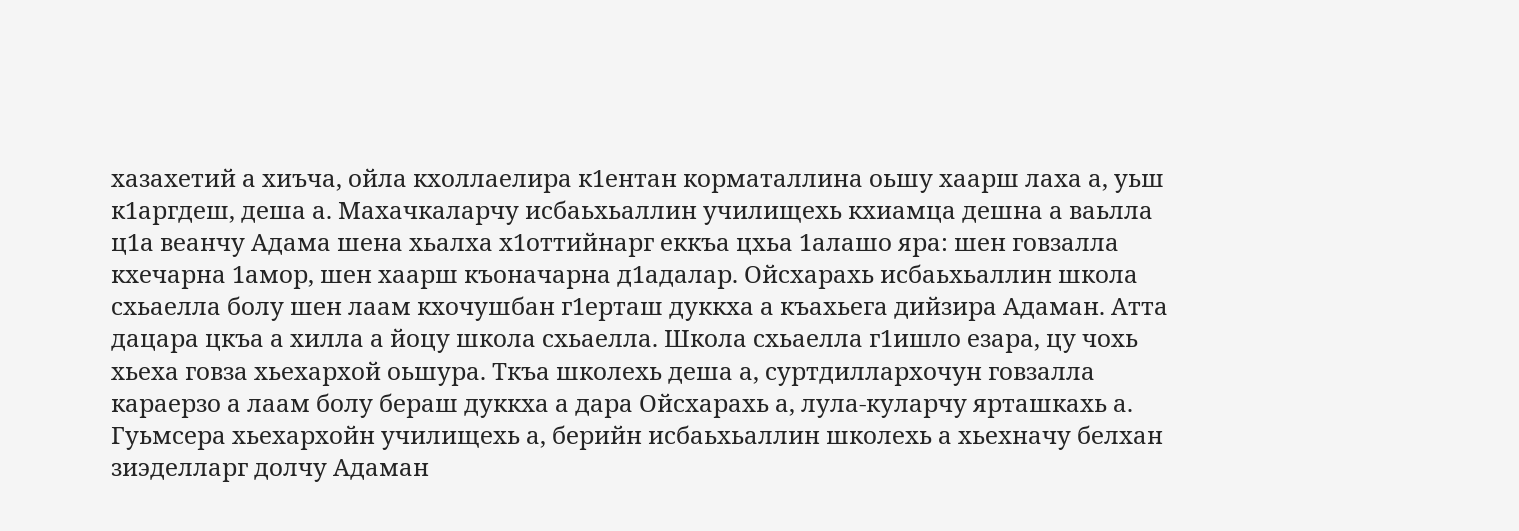хазахетий а хиъча, ойла кхоллаелира к1ентан корматаллина оьшу хаарш лаха а, уьш к1аргдеш, деша а. Махачкаларчу исбаьхьаллин училищехь кхиамца дешна а ваьлла ц1а веанчу Адама шена хьалха х1оттийнарг еккъа цхьа 1алашо яра: шен говзалла кхечарна 1амор, шен хаарш къоначарна д1адалар. Ойсхарахь исбаьхьаллин школа схьаелла болу шен лаам кхочушбан г1ерташ дуккха а къахьега дийзира Адаман. Атта дацара цкъа а хилла а йоцу школа схьаелла. Школа схьаелла г1ишло езара, цу чохь хьеха говза хьехархой оьшура. Ткъа школехь деша а, суртдиллархочун говзалла караерзо а лаам болу бераш дуккха а дара Ойсхарахь а, лула-куларчу ярташкахь а. Гуьмсера хьехархойн училищехь а, берийн исбаьхьаллин школехь а хьехначу белхан зиэделларг долчу Адаман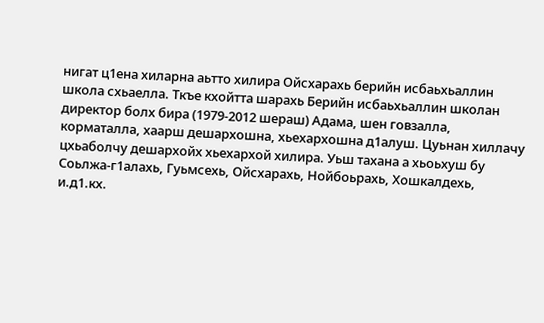нигат ц1ена хиларна аьтто хилира Ойсхарахь берийн исбаьхьаллин школа схьаелла. Ткъе кхойтта шарахь Берийн исбаьхьаллин школан директор болх бира (1979-2012 шераш) Адама, шен говзалла, корматалла, хаарш дешархошна, хьехархошна д1алуш. Цуьнан хиллачу цхьаболчу дешархойх хьехархой хилира. Уьш тахана а хьоьхуш бу Соьлжа-г1алахь, Гуьмсехь, Ойсхарахь, Нойбоьрахь, Хошкалдехь, и.д1.кх.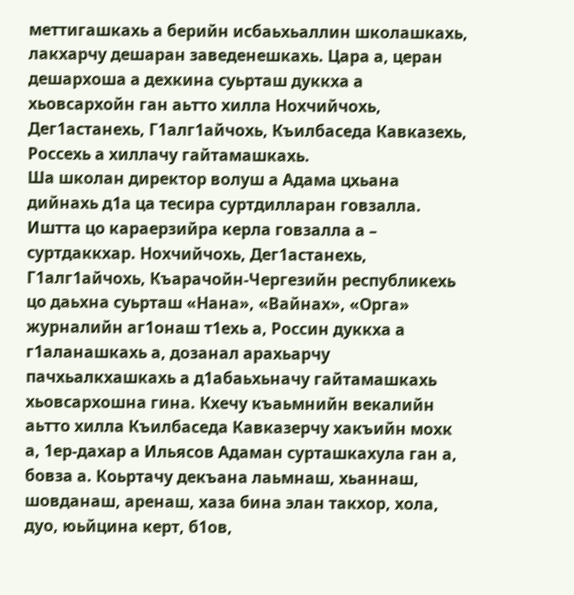меттигашкахь а берийн исбаьхьаллин школашкахь, лакхарчу дешаран заведенешкахь. Цара а, церан дешархоша а дехкина суьрташ дуккха а хьовсархойн ган аьтто хилла Нохчийчохь, Дег1астанехь, Г1алг1айчохь, Къилбаседа Кавказехь, Россехь а хиллачу гайтамашкахь.
Ша школан директор волуш а Адама цхьана дийнахь д1а ца тесира суртдилларан говзалла. Иштта цо караерзийра керла говзалла а – суртдаккхар. Нохчийчохь, Дег1астанехь, Г1алг1айчохь, Къарачойн-Чергезийн республикехь цо даьхна суьрташ «Нана», «Вайнах», «Орга» журналийн аг1онаш т1ехь а, Россин дуккха а г1аланашкахь а, дозанал арахьарчу пачхьалкхашкахь а д1абаьхьначу гайтамашкахь хьовсархошна гина. Кхечу къаьмнийн векалийн аьтто хилла Къилбаседа Кавказерчу хакъийн мохк а, 1ер-дахар а Ильясов Адаман сурташкахула ган а, бовза а. Коьртачу декъана лаьмнаш, хьаннаш, шовданаш, аренаш, хаза бина элан такхор, хола, дуо, юьйцина керт, б1ов,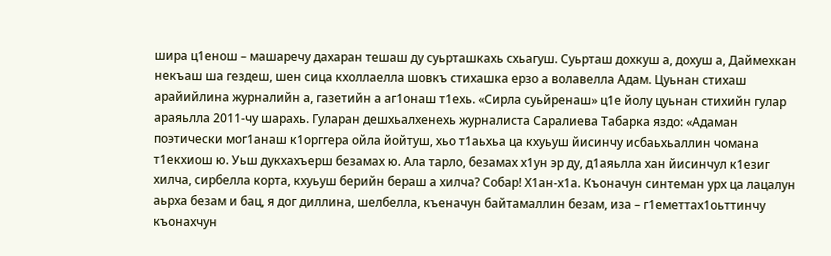шира ц1енош – машаречу дахаран тешаш ду суьрташкахь схьагуш. Суьрташ дохкуш а, дохуш а, Даймехкан некъаш ша гездеш, шен сица кхоллаелла шовкъ стихашка ерзо а волавелла Адам. Цуьнан стихаш арайийлина журналийн а, газетийн а аг1онаш т1ехь. «Сирла суьйренаш» ц1е йолу цуьнан стихийн гулар араяьлла 2011-чу шарахь. Гуларан дешхьалхенехь журналиста Саралиева Табарка яздо: «Адаман поэтически мог1анаш к1орггера ойла йойтуш, хьо т1аьхьа ца кхуьуш йисинчу исбаьхьаллин чомана т1екхиош ю. Уьш дукхахъерш безамах ю. Ала тарло, безамах х1ун эр ду, д1аяьлла хан йисинчул к1езиг хилча, сирбелла корта, кхуьуш берийн бераш а хилча? Собар! Х1ан-х1а. Къоначун синтеман урх ца лацалун аьрха безам и бац, я дог диллина, шелбелла, къеначун байтамаллин безам, иза – г1еметтах1оьттинчу къонахчун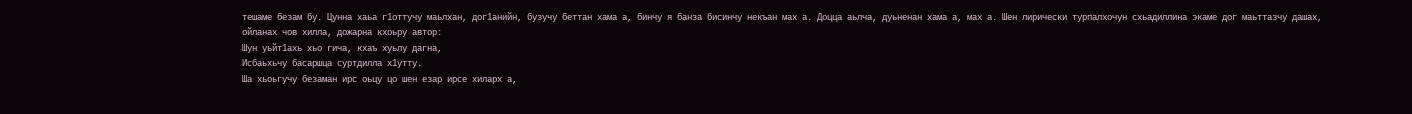тешаме безам бу. Цунна хаьа г1оттучу маьлхан, дог1анийн, бузучу беттан хама а, бинчу я банза бисинчу некъан мах а. Доцца аьлча, дуьненан хама а, мах а. Шен лирически турпалхочун схьадиллина экаме дог маьттазчу дашах, ойланах чов хилла, дожарна кхоьру автор:
Шун уьйт1ахь хьо гича, кхаъ хуьлу дагна,
Исбаьхьчу басаршца суртдилла х1утту.
Ша хьоьгучу безаман ирс оьцу цо шен езар ирсе хиларх а,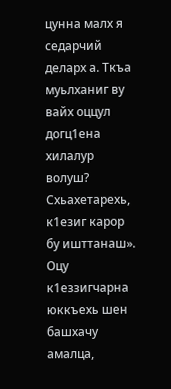цунна малх я седарчий деларх а. Ткъа муьлханиг ву вайх оццул догц1ена хилалур волуш? Схьахетарехь, к1езиг карор бу ишттанаш». Оцу к1еззигчарна юккъехь шен башхачу амалца,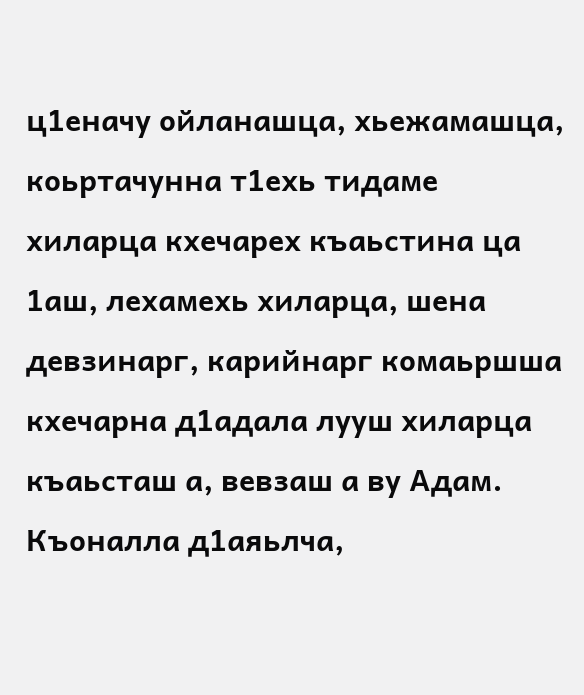ц1еначу ойланашца, хьежамашца, коьртачунна т1ехь тидаме хиларца кхечарех къаьстина ца 1аш, лехамехь хиларца, шена девзинарг, карийнарг комаьршша кхечарна д1адала лууш хиларца къаьсташ а, вевзаш а ву Адам. Къоналла д1аяьлча,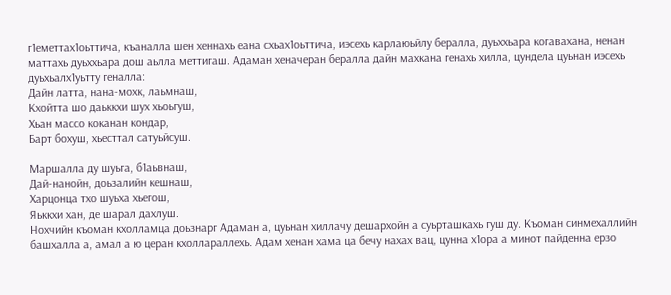г1еметтах1оьттича, къаналла шен хеннахь еана схьах1оьттича, иэсехь карлаюьйлу бералла, дуьххьара когавахана, ненан маттахь дуьххьара дош аьлла меттигаш. Адаман хеначеран бералла дайн махкана генахь хилла, цундела цуьнан иэсехь дуьхьалх1уьтту геналла:
Дайн латта, нана-мохк, лаьмнаш,
Кхойтта шо даьккхи шух хьоьгуш,
Хьан массо коканан кондар,
Барт бохуш, хьесттал сатуьйсуш.

Маршалла ду шуьга, б1аьвнаш,
Дай-нанойн, доьзалийн кешнаш,
Харцонца тхо шуьха хьегош,
Яьккхи хан, де шарал дахлуш.
Нохчийн къоман кхолламца доьзнарг Адаман а, цуьнан хиллачу дешархойн а суьрташкахь гуш ду. Къоман синмехаллийн башхалла а, амал а ю церан кхоллараллехь. Адам хенан хама ца бечу нахах вац, цунна х1ора а минот пайденна ерзо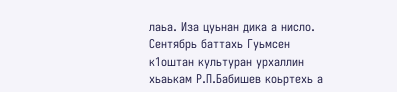лаьа. Иза цуьнан дика а нисло. Сентябрь баттахь Гуьмсен к1оштан культуран урхаллин хьаькам Р.П.Бабишев коьртехь а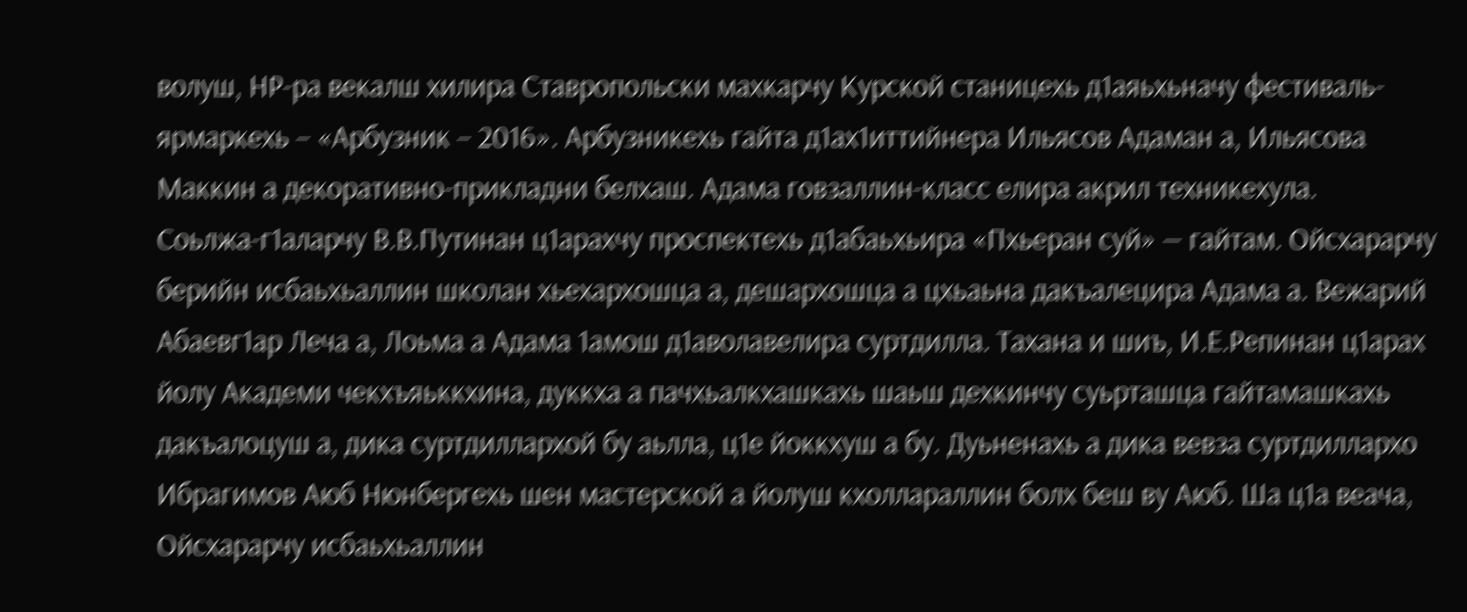волуш, НР-ра векалш хилира Ставропольски махкарчу Курской станицехь д1аяьхьначу фестиваль-ярмаркехь – «Арбузник – 2016». Арбузникехь гайта д1ах1иттийнера Ильясов Адаман а, Ильясова Маккин а декоративно-прикладни белхаш. Адама говзаллин-класс елира акрил техникехула.
Соьлжа-г1аларчу В.В.Путинан ц1арахчу проспектехь д1абаьхьира «Пхьеран суй» — гайтам. Ойсхарарчу берийн исбаьхьаллин школан хьехархошца а, дешархошца а цхьаьна дакъалецира Адама а. Вежарий Абаевг1ар Леча а, Лоьма а Адама 1амош д1аволавелира суртдилла. Тахана и шиъ, И.Е.Репинан ц1арах йолу Академи чекхъяьккхина, дуккха а пачхьалкхашкахь шаьш дехкинчу суьрташца гайтамашкахь дакъалоцуш а, дика суртдиллархой бу аьлла, ц1е йоккхуш а бу. Дуьненахь а дика вевза суртдиллархо Ибрагимов Аюб Нюнбергехь шен мастерской а йолуш кхоллараллин болх беш ву Аюб. Ша ц1а веача, Ойсхарарчу исбаьхьаллин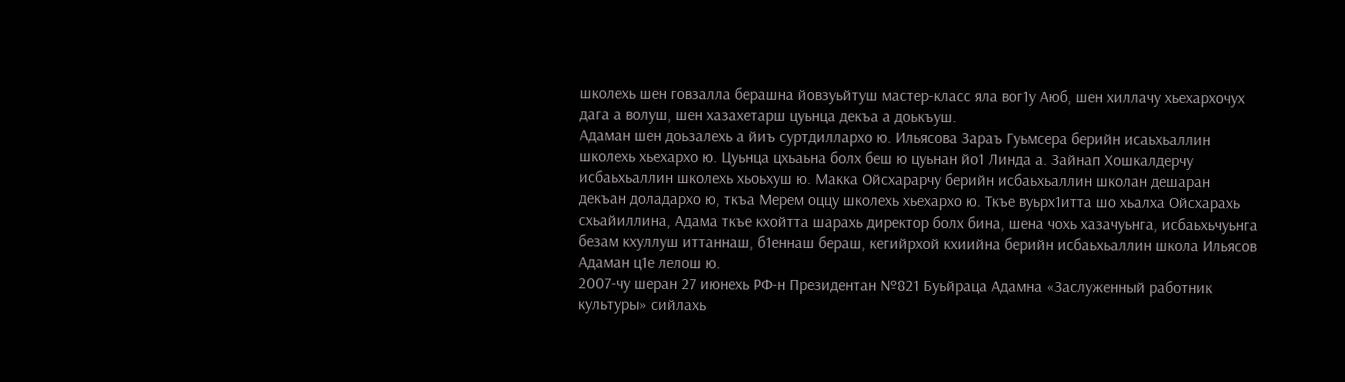школехь шен говзалла берашна йовзуьйтуш мастер-класс яла вог1у Аюб, шен хиллачу хьехархочух дага а волуш, шен хазахетарш цуьнца декъа а доькъуш.
Адаман шен доьзалехь а йиъ суртдиллархо ю. Ильясова Зараъ Гуьмсера берийн исаьхьаллин школехь хьехархо ю. Цуьнца цхьаьна болх беш ю цуьнан йо1 Линда а. Зайнап Хошкалдерчу исбаьхьаллин школехь хьоьхуш ю. Макка Ойсхарарчу берийн исбаьхьаллин школан дешаран декъан доладархо ю, ткъа Мерем оццу школехь хьехархо ю. Ткъе вуьрх1итта шо хьалха Ойсхарахь схьайиллина, Адама ткъе кхойтта шарахь директор болх бина, шена чохь хазачуьнга, исбаьхьчуьнга безам кхуллуш иттаннаш, б1еннаш бераш, кегийрхой кхиийна берийн исбаьхьаллин школа Ильясов Адаман ц1е лелош ю.
2007-чу шеран 27 июнехь РФ-н Президентан №821 Буьйраца Адамна «Заслуженный работник культуры» сийлахь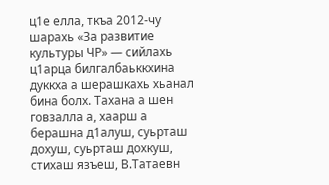ц1е елла, ткъа 2012-чу шарахь «За развитие культуры ЧР» — сийлахь ц1арца билгалбаьккхина дуккха а шерашкахь хьанал бина болх. Тахана а шен говзалла а, хаарш а берашна д1алуш, суьрташ дохуш, суьрташ дохкуш, стихаш язъеш, В.Татаевн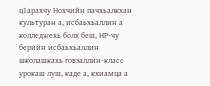ц1арахчу Нохчийн пачхьалкхан культуран а, исбаьхьаллин а колледжехь болх беш, НР-чу берийн исбаьхьаллин школашкахь говзаллин-класс урокаш луш, каде а, кхиамца а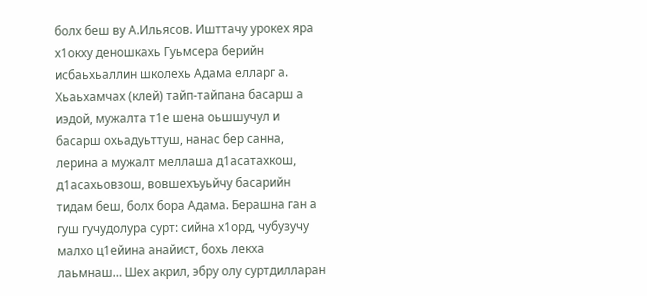болх беш ву А.Ильясов. Ишттачу урокех яра х1окху деношкахь Гуьмсера берийн исбаьхьаллин школехь Адама елларг а. Хьаьхамчах (клей) тайп-тайпана басарш а иэдой, мужалта т1е шена оьшшучул и басарш охьадуьттуш, нанас бер санна, лерина а мужалт меллаша д1асатахкош, д1асахьовзош, вовшехъуьйчу басарийн тидам беш, болх бора Адама. Берашна ган а гуш гучудолура сурт: сийна х1орд, чубузучу малхо ц1ейина анайист, бохь лекха лаьмнаш… Шех акрил, эбру олу суртдилларан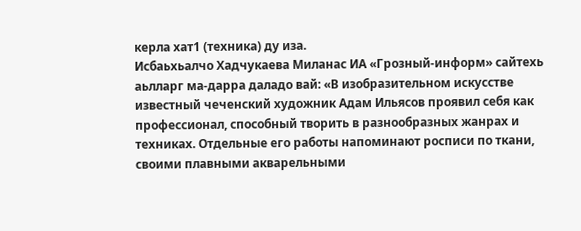керла хат1 (техника) ду иза.
Исбаьхьалчо Хадчукаева Миланас ИА «Грозный-информ» сайтехь аьлларг ма-дарра даладо вай: «В изобразительном искусстве известный чеченский художник Адам Ильясов проявил себя как профессионал, способный творить в разнообразных жанрах и техниках. Отдельные его работы напоминают росписи по ткани, своими плавными акварельными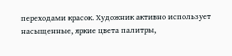переходами красок. Художник активно использует насыщенные, яркие цвета палитры,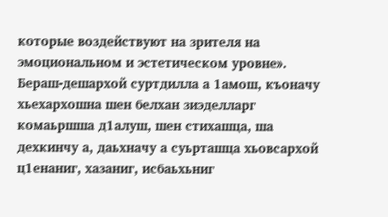которые воздействуют на зрителя на эмоциональном и эстетическом уровне».
Бераш-дешархой суртдилла а 1амош, къоначу хьехархошна шен белхан зиэделларг комаьршша д1алуш, шен стихашца, ша дехкинчу а, даьхначу а суьрташца хьовсархой ц1енаниг, хазаниг, исбаьхьниг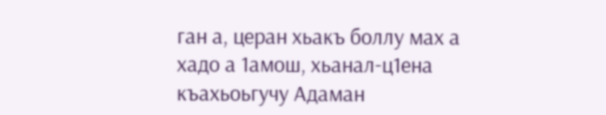ган а, церан хьакъ боллу мах а хадо а 1амош, хьанал-ц1ена къахьоьгучу Адаман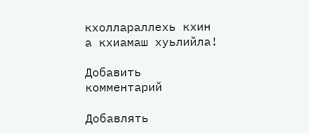кхоллараллехь кхин а кхиамаш хуьлийла!

Добавить комментарий

Добавлять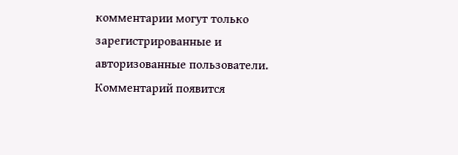комментарии могут только зарегистрированные и авторизованные пользователи. Комментарий появится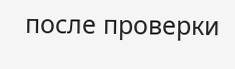после проверки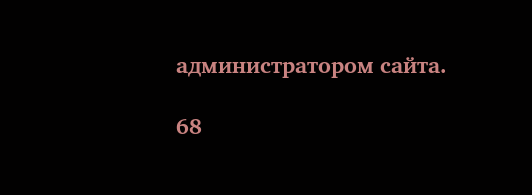администратором сайта.

68